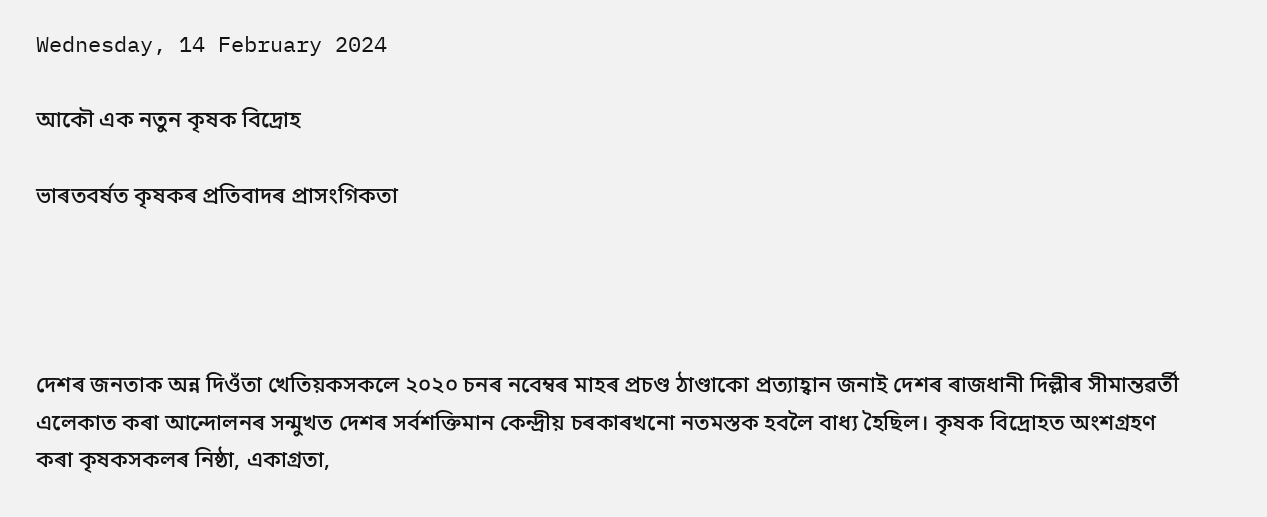Wednesday, 14 February 2024

আকৌ এক নতুন কৃষক বিদ্ৰোহ

ভাৰতবৰ্ষত কৃষকৰ প্ৰতিবাদৰ প্ৰাসংগিকতা




দেশৰ জনতাক অন্ন দিওঁতা খেতিয়কসকলে ২০২০ চনৰ নবেম্বৰ মাহৰ প্ৰচণ্ড ঠাণ্ডাকো প্ৰত্যাহ্বান জনাই দেশৰ ৰাজধানী দিল্লীৰ সীমান্তৱৰ্তী এলেকাত কৰা আন্দোলনৰ সন্মুখত দেশৰ সৰ্বশক্তিমান কেন্দ্ৰীয় চৰকাৰখনো নতমস্তক হবলৈ বাধ্য হৈছিল। কৃষক বিদ্ৰোহত অংশগ্ৰহণ কৰা কৃষকসকলৰ নিষ্ঠা, একাগ্ৰতা,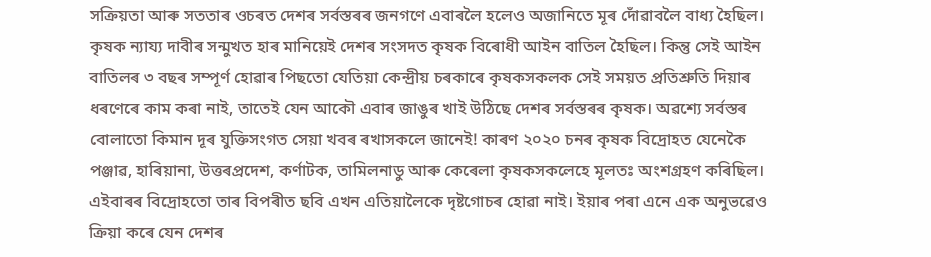সক্ৰিয়তা আৰু সততাৰ ওচৰত দেশৰ সৰ্বস্তৰৰ জনগণে এবাৰলৈ হলেও অজানিতে মূৰ দোঁৱাবলৈ বাধ্য হৈছিল। কৃষক ন্যায্য দাবীৰ সন্মুখত হাৰ মানিয়েই দেশৰ সংসদত কৃষক বিৰোধী আইন বাতিল হৈছিল। কিন্তু সেই আইন বাতিলৰ ৩ বছৰ সম্পূৰ্ণ হোৱাৰ পিছতো যেতিয়া কেন্দ্ৰীয় চৰকাৰে কৃষকসকলক সেই সময়ত প্ৰতিশ্ৰুতি দিয়াৰ ধৰণেৰে কাম কৰা নাই, তাতেই যেন আকৌ এবাৰ জাঙুৰ খাই উঠিছে দেশৰ সৰ্বস্তৰৰ কৃষক। অৱশ্যে সৰ্বস্তৰ বোলাতো কিমান দূৰ যুক্তিসংগত সেয়া খবৰ ৰখাসকলে জানেই! কাৰণ ২০২০ চনৰ কৃষক বিদ্ৰোহত যেনেকৈ পঞ্জাৱ, হাৰিয়ানা, উত্তৰপ্ৰদেশ, কৰ্ণাটক, তামিলনাডু আৰু কেৰেলা কৃষকসকলেহে মূলতঃ অংশগ্ৰহণ কৰিছিল। এইবাৰৰ বিদ্ৰোহতো তাৰ বিপৰীত ছবি এখন এতিয়ালৈকে দৃষ্টগোচৰ হোৱা নাই। ইয়াৰ পৰা এনে এক অনুভৱেও ক্ৰিয়া কৰে যেন দেশৰ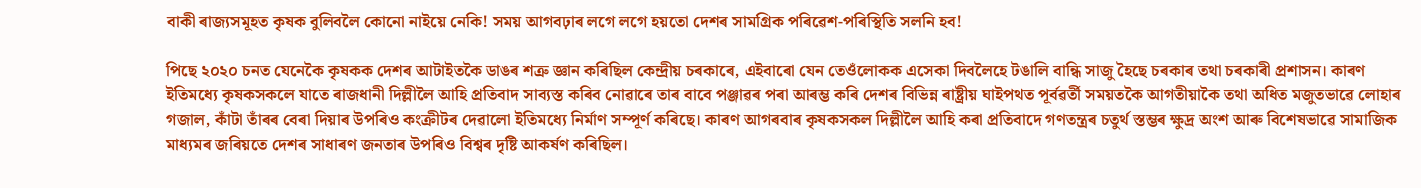বাকী ৰাজ্যসমূহত কৃষক বুলিবলৈ কোনো নাইয়ে নেকি! সময় আগবঢ়াৰ লগে লগে হয়তো দেশৰ সামগ্ৰিক পৰিৱেশ-পৰিস্থিতি সলনি হব!

পিছে ২০২০ চনত যেনেকৈ কৃষকক দেশৰ আটাইতকৈ ডাঙৰ শত্ৰু জ্ঞান কৰিছিল কেন্দ্ৰীয় চৰকাৰে, এইবাৰো যেন তেওঁলোকক এসেকা দিবলৈহে টঙালি বান্ধি সাজু হৈছে চৰকাৰ তথা চৰকাৰী প্ৰশাসন। কাৰণ ইতিমধ্যে কৃষকসকলে যাতে ৰাজধানী দিল্লীলৈ আহি প্ৰতিবাদ সাব্যস্ত কৰিব নোৱাৰে তাৰ বাবে পঞ্জাৱৰ পৰা আৰম্ভ কৰি দেশৰ বিভিন্ন ৰাষ্ট্ৰীয় ঘাইপথত পূৰ্বৱৰ্তী সময়তকৈ আগতীয়াকৈ তথা অধিত মজুতভাৱে লোহাৰ গজাল, কাঁটা তাঁৰৰ বেৰা দিয়াৰ উপৰিও কংক্ৰীটৰ দেৱালো ইতিমধ্যে নিৰ্মাণ সম্পূৰ্ণ কৰিছে। কাৰণ আগৰবাৰ কৃষকসকল দিল্লীলৈ আহি কৰা প্ৰতিবাদে গণতন্ত্ৰৰ চতুৰ্থ স্তম্ভৰ ক্ষুদ্ৰ অংশ আৰু বিশেষভাৱে সামাজিক মাধ্যমৰ জৰিয়তে দেশৰ সাধাৰণ জনতাৰ উপৰিও বিশ্বৰ দৃষ্টি আকৰ্ষণ কৰিছিল।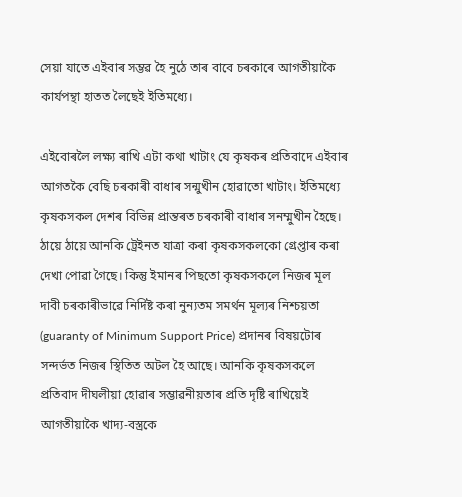সেয়া যাতে এইবাৰ সম্ভৱ হৈ নুঠে তাৰ বাবে চৰকাৰে আগতীয়াকৈ কাৰ্যপন্থা হাতত লৈছেই ইতিমধ্যে।

এইবোৰলৈ লক্ষ্য ৰাখি এটা কথা খাটাং যে কৃষকৰ প্ৰতিবাদে এইবাৰ আগতকৈ বেছি চৰকাৰী বাধাৰ সন্মুখীন হোৱাতো খাটাং। ইতিমধ্যে কৃষকসকল দেশৰ বিভিন্ন প্ৰান্তৰত চৰকাৰী বাধাৰ সনম্মুখীন হৈছে। ঠায়ে ঠায়ে আনকি ট্ৰেইনত যাত্ৰা কৰা কৃষকসকলকো গ্ৰেপ্তাৰ কৰা দেখা পোৱা গৈছে। কিন্তু ইমানৰ পিছতো কৃষকসকলে নিজৰ মূল দাবী চৰকাৰীভাৱে নিৰ্দিষ্ট কৰা নুন্যতম সমৰ্থন মূল্যৰ নিশ্চয়তা (guaranty of Minimum Support Price) প্ৰদানৰ বিষয়টোৰ সন্দৰ্ভত নিজৰ স্থিতিত অটল হৈ আছে। আনকি কৃষকসকলে প্ৰতিবাদ দীঘলীয়া হোৱাৰ সম্ভাৱনীয়তাৰ প্ৰতি দৃষ্টি ৰাখিয়েই আগতীয়াকৈ খাদ্য-বস্ত্ৰকে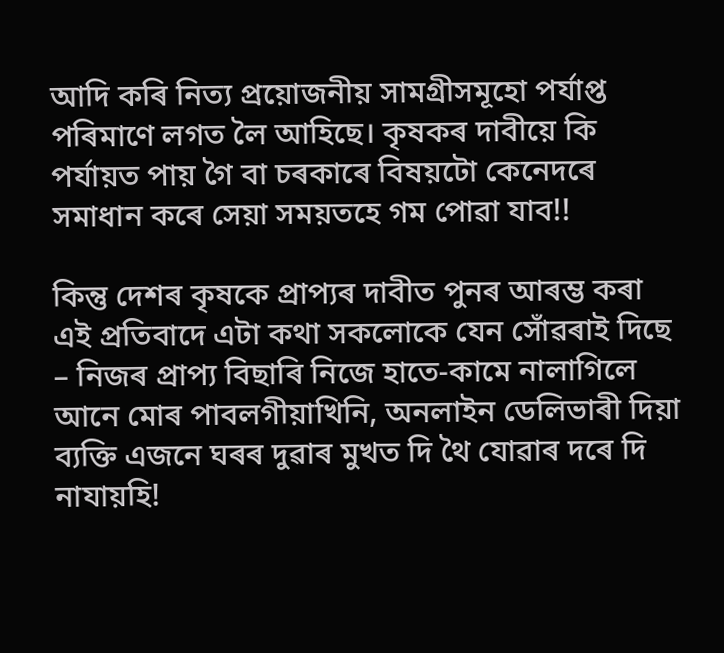আদি কৰি নিত্য প্ৰয়োজনীয় সামগ্ৰীসমূহো পৰ্যাপ্ত পৰিমাণে লগত লৈ আহিছে। কৃষকৰ দাবীয়ে কি পৰ্যায়ত পায় গৈ বা চৰকাৰে বিষয়টো কেনেদৰে সমাধান কৰে সেয়া সময়তহে গম পোৱা যাব!!

কিন্তু দেশৰ কৃষকে প্ৰাপ্যৰ দাবীত পুনৰ আৰম্ভ কৰা এই প্ৰতিবাদে এটা কথা সকলোকে যেন সোঁৱৰাই দিছে – নিজৰ প্ৰাপ্য বিছাৰি নিজে হাতে-কামে নালাগিলে আনে মোৰ পাবলগীয়াখিনি, অনলাইন ডেলিভাৰী দিয়া ব্যক্তি এজনে ঘৰৰ দুৱাৰ মুখত দি থৈ যোৱাৰ দৰে দি নাযায়হি!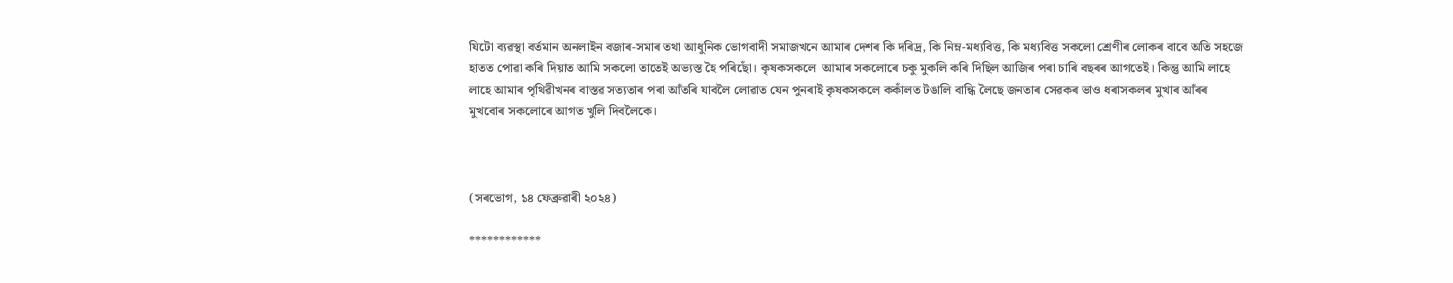যিটো ব্যৱস্থা বৰ্তমান অনলাইন বজাৰ-সমাৰ তথা আধুনিক ভোগবাদী সমাজখনে আমাৰ দেশৰ কি দৰিদ্ৰ, কি নিম্ন-মধ্যবিত্ত, কি মধ্যবিত্ত সকলো শ্ৰেণীৰ লোকৰ বাবে অতি সহজে হাতত পোৱা কৰি দিয়াত আমি সকলো তাতেই অভ্যস্ত হৈ পৰিছোঁ। কৃষকসকলে  আমাৰ সকলোৰে চকু মুকলি কৰি দিছিল আজিৰ পৰা চাৰি বছৰৰ আগতেই। কিন্তু আমি লাহে লাহে আমাৰ পৃথিৱীখনৰ বাস্তৱ সত্যতাৰ পৰা আঁতৰি যাবলৈ লোৱাত যেন পুনৰাই কৃষকসকলে ককাঁলত টঙালি বান্ধি লৈছে জনতাৰ সেৱকৰ ভাও ধৰাসকলৰ মুখাৰ আঁৰৰ মুখবোৰ সকলোৰে আগত খুলি দিবলৈকে।



(সৰভোগ, ১৪ ফেব্ৰুৱাৰী ২০২৪)

************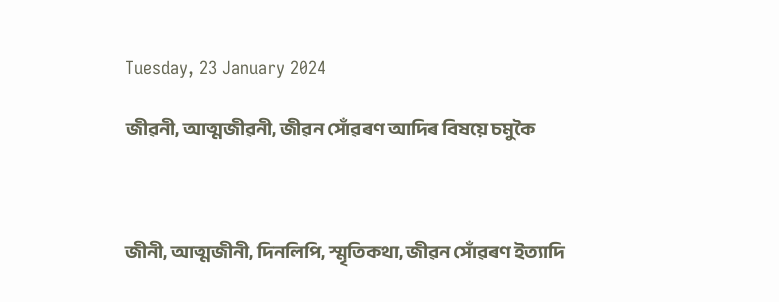Tuesday, 23 January 2024

জীৱনী, আত্মজীৱনী, জীৱন সোঁৱৰণ আদিৰ বিষয়ে চমুকৈ



জীনী, আত্মজীনী, দিনলিপি, স্মৃতিকথা, জীৱন সোঁৱৰণ ইত্যাদি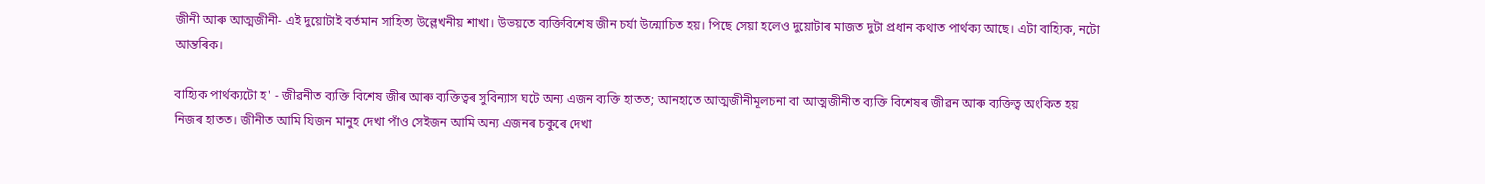জীনী আৰু আত্মজীনী- এই দুয়োটাই বর্তমান সাহিত্য উল্লেখনীয় শাখা। উভয়তে ব্যক্তিবিশেষ জীন চর্যা উন্মোচিত হয়। পিছে সেয়া হলেও দুয়োটাৰ মাজত দুটা প্রধান কথাত পার্থক্য আছে। এটা বাহ্যিক, নটো আন্তৰিক।

বাহ্যিক পার্থক্যটো হ' - জীৱনীত ব্যক্তি বিশেষ জীৰ আৰু ব্যক্তিত্বৰ সুবিন্যাস ঘটে অন্য এজন ব্যক্তি হাতত; আনহাতে আত্মজীনীমূলচনা বা আত্মজীনীত ব্যক্তি বিশেষৰ জীৱন আৰু ব্যক্তিত্ব অংকিত হয় নিজৰ হাতত। জীনীত আমি যিজন মানুহ দেখা পাঁও সেইজন আমি অন্য এজনৰ চকুৰে দেখা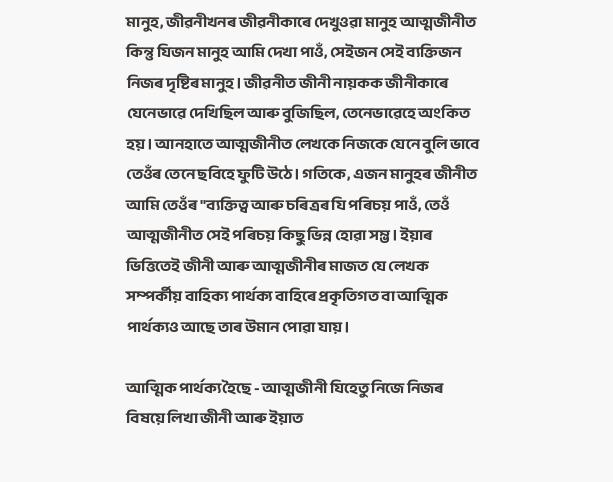মানুহ, জীৱনীখনৰ জীৱনীকাৰে দেখুওৱা মানুহ আত্মজীনীত কিন্তু যিজন মানুহ আমি দেখা পাওঁ, সেইজন সেই ব্যক্তিজন নিজৰ দৃষ্টিৰ মানুহ। জীৱনীত জীনী নায়কক জীনীকাৰে যেনেভাৱে দেখিছিল আৰু বুজিছিল, তেনেভাৱেহে অংকিত হয়। আনহাতে আত্মজীনীত লেখকে নিজকে যেনে বুলি ভাবে তেওঁৰ তেনে ছবিহে ফুটি উঠে। গতিকে, এজন মানুহৰ জীনীত আমি তেওঁৰ "ব্যক্তিত্ব আৰু চৰিত্ৰৰ যি পৰিচয় পাওঁ, তেওঁ আত্মজীনীত সেই পৰিচয় কিছু ভিন্ন হোৱা সম্ভ। ইয়াৰ ভিত্তিতেই জীনী আৰু আত্মজীনীৰ মাজত যে লেখক সম্পর্কীয় বাহিক্য পার্থক্য বাহিৰে প্রকৃতিগত বা আত্মিক পার্থক্যও আছে তাৰ উমান পোৱা যায়।

আত্মিক পার্থক্য হৈছে - আত্মজীনী যিহেতু নিজে নিজৰ বিষয়ে লিখা জীনী আৰু ইয়াত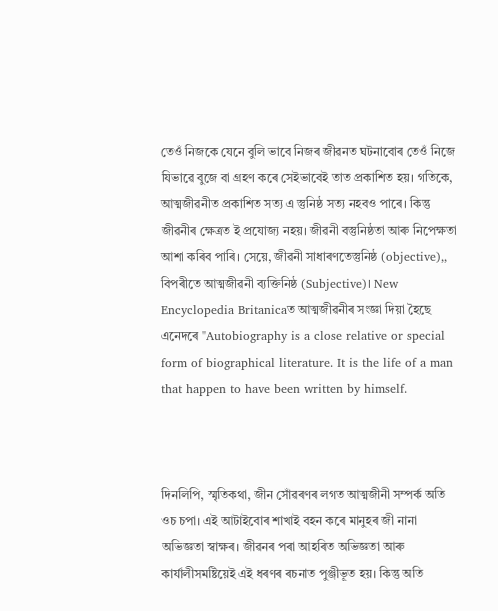তেওঁ নিজকে যেনে বুলি ভাবে নিজৰ জীৱনত ঘটনাবোৰ তেওঁ নিজে যিভাৱে বুজে বা গ্রহণ কৰে সেইভাবেই তাত প্রকাশিত হয়। গতিকে, আত্মজীৱনীত প্রকাশিত সত্য এ স্তুনিষ্ঠ সত্য নহবও পাৰে। কিন্তু জীৱনীৰ ক্ষেত্রত ই প্রযোজ্য নহয়। জীৱনী বস্তুনিষ্ঠতা আৰু নিপেক্ষতা আশা কৰিব পাৰি। সেয়ে, জীৱনী সাধাৰণতেস্তুনিষ্ঠ (objective),, বিপৰীতে আত্মজীৱনী ব্যক্তিনিষ্ঠ (Subjective)। New Encyclopedia Britanicaত আত্মজীৱনীৰ সংজ্ঞা দিয়া হৈছে এনেদৰে "Autobiography is a close relative or special form of biographical literature. It is the life of a man that happen to have been written by himself.



দিনলিপি, স্মৃতিকথা, জীন সোঁৱৰণৰ লগত আত্মজীনী সম্পর্ক অতি ওচ চপা। এই আটাইবোৰ শাখাই বহন কৰে মানুহৰ জী নানা অভিজ্ঞতা স্বাক্ষৰ। জীৱনৰ পৰা আহৰিত অভিজ্ঞতা আৰু কার্যালীসমষ্টিয়েই এই ধৰণৰ ৰচনাত পুঞ্জীভূত হয়। কিন্তু অতি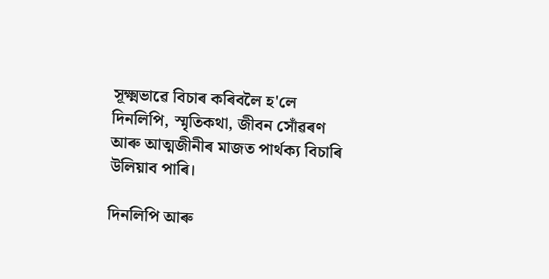সূক্ষ্মভাৱে বিচাৰ কৰিবলৈ হ'লে দিনলিপি, স্মৃতিকথা, জীবন সোঁৱৰণ আৰু আত্মজীনীৰ মাজত পার্থক্য বিচাৰি উলিয়াব পাৰি।

দিনলিপি আৰু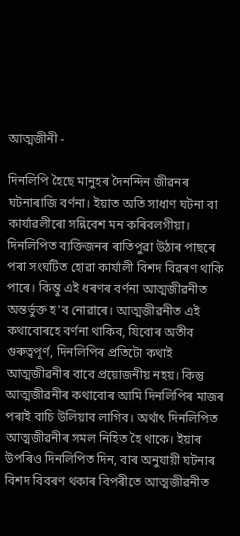আত্মজীনী -

দিনলিপি হৈছে মানুহৰ দৈনন্দিন জীৱনৰ ঘটনাৰাজি বর্ণনা। ইয়াত অতি সাধাণ ঘটনা বা কার্যাৱলীৰো সন্নিবেশ মন কৰিবলগীয়া। দিনলিপিত ব্যক্তিজনৰ ৰাতিপুৱা উঠাৰ পাছৰে পৰা সংঘটিত হোৱা কার্যালী বিশদ বিৱৰণ থাকি পাৰে। কিম্তু এই ধৰণৰ বর্ণনা আত্মজীৱনীত অন্তর্ভুক্ত হ'ব নোৱাৰে। আত্মজীৱনীত এই কথাবোৰহে বর্ণনা থাকিব, যিবোৰ অতীব গুৰুত্বপূর্ণ, দিনলিপিৰ প্রতিটো কথাই আত্মজীৱনীৰ বাবে প্রয়োজনীয় নহয়। কিন্তু আত্মজীৱনীৰ কথাবোৰ আমি দিনলিপিৰ মাজৰ পৰাই বাচি উলিয়াব লাগিব। অর্থাৎ দিনলিপিত আত্মজীৱনীৰ সমল নিহিত হৈ থাকে। ইয়াৰ উপৰিও দিনলিপিত দিন, বাৰ অনুযায়ী ঘটনাৰ বিশদ বিবৰণ থকাৰ বিপৰীতে আত্মজীৱনীত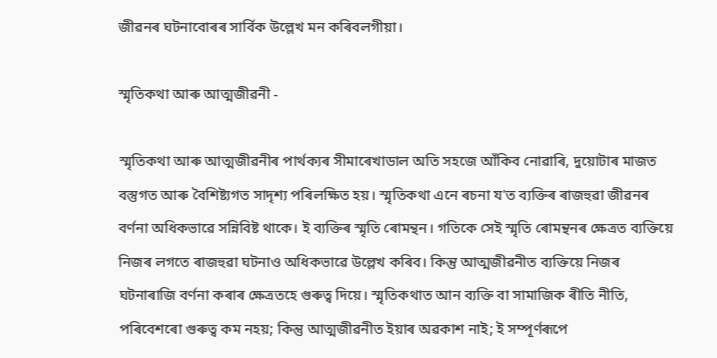জীৱনৰ ঘটনাবোৰৰ সার্বিক উল্লেখ মন কৰিবলগীয়া।

স্মৃতিকথা আৰু আত্মজীৱনী -

স্মৃতিকথা আৰু আত্মজীৱনীৰ পার্থক্যৰ সীমাৰেখাডাল অতি সহজে আঁকিব নোৱাৰি, দুয়োটাৰ মাজত বস্তুগত আৰু বৈশিষ্ট্যগত সাদৃশ্য পৰিলক্ষিত হয়। স্মৃতিকথা এনে ৰচনা য'ত ব্যক্তিৰ ৰাজহুৱা জীৱনৰ বর্ণনা অধিকভাৱে সন্নিবিষ্ট থাকে। ই ব্যক্তিৰ স্মৃতি ৰোমন্থন। গতিকে সেই স্মৃতি ৰোমন্থনৰ ক্ষেত্রত ব্যক্তিয়ে নিজৰ লগতে ৰাজহুৱা ঘটনাও অধিকভাৱে উল্লেখ কৰিব। কিন্তু আত্মজীৱনীত ব্যক্তিয়ে নিজৰ ঘটনাৰাজি বর্ণনা কৰাৰ ক্ষেত্রতহে গুৰুত্ব দিয়ে। স্মৃতিকথাত আন ব্যক্তি বা সামাজিক ৰীতি নীতি, পৰিবেশৰো গুৰুত্ব কম নহয়; কিন্তু আত্মজীৱনীত ইয়াৰ অৱকাশ নাই; ই সম্পূর্ণৰূপে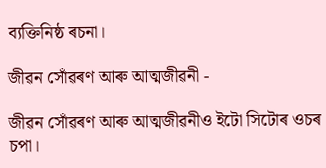ব্যক্তিনিষ্ঠ ৰচনা।

জীৱন সোঁৱৰণ আৰু আত্মজীৱনী -

জীৱন সোঁৱৰণ আৰু আত্মজীৱনীও ইটো সিটোৰ ওচৰ চপা।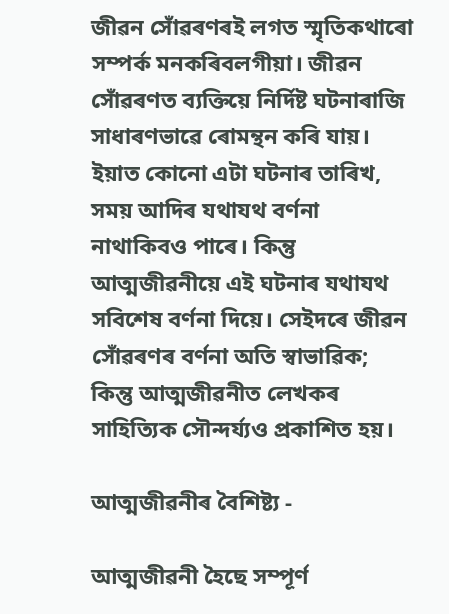জীৱন সোঁৱৰণৰই লগত স্মৃতিকথাৰো সম্পর্ক মনকৰিবলগীয়া। জীৱন সোঁৱৰণত ব্যক্তিয়ে নির্দিষ্ট ঘটনাৰাজি সাধাৰণভাৱে ৰোমন্থন কৰি যায়। ইয়াত কোনো এটা ঘটনাৰ তাৰিখ, সময় আদিৰ যথাযথ বর্ণনা নাথাকিবও পাৰে। কিন্তু আত্মজীৱনীয়ে এই ঘটনাৰ যথাযথ সবিশেষ বর্ণনা দিয়ে। সেইদৰে জীৱন সোঁৱৰণৰ বর্ণনা অতি স্বাভাৱিক; কিন্তু আত্মজীৱনীত লেখকৰ সাহিত্যিক সৌন্দর্য্যও প্রকাশিত হয়।

আত্মজীৱনীৰ বৈশিষ্ট্য -

আত্মজীৱনী হৈছে সম্পূৰ্ণ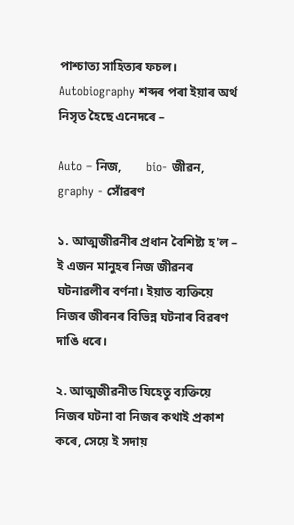পাশ্চাত্য সাহিত্যৰ ফচল। Autobiography শব্দৰ পৰা ইয়াৰ অর্থ নিসৃত হৈছে এনেদৰে –

Auto – নিজ,        bio- জীৱন,          graphy - সোঁৱৰণ

১. আত্মজীৱনীৰ প্রধান বৈশিষ্ট্য হ'ল – ই এজন মানুহৰ নিজ জীৱনৰ ঘটনাৱলীৰ বর্ণনা। ইয়াত ব্যক্তিয়ে নিজৰ জীৰনৰ বিভিন্ন ঘটনাৰ বিৱৰণ দাঙি ধৰে।

২. আত্মজীৱনীত যিহেতু ব্যক্তিয়ে নিজৰ ঘটনা বা নিজৰ কথাই প্রকাশ কৰে, সেয়ে ই সদায়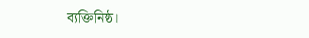ব্যক্তিনিষ্ঠ।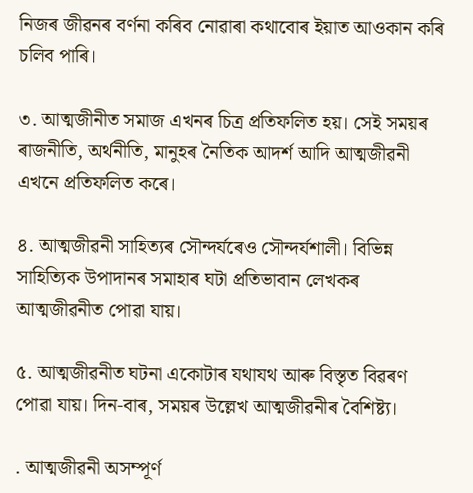নিজৰ জীৱনৰ বর্ণনা কৰিব নোৱাৰা কথাবোৰ ইয়াত আওকান কৰি চলিব পাৰি।

৩. আত্মজীনীত সমাজ এখনৰ চিত্র প্রতিফলিত হয়। সেই সময়ৰ ৰাজনীতি, অর্থনীতি, মানুহৰ নৈতিক আদর্শ আদি আত্মজীৱনী এখনে প্রতিফলিত কৰে।

৪. আত্মজীৱনী সাহিত্যৰ সৌন্দর্যৰেও সৌন্দর্যশালী। বিভিন্ন সাহিত্যিক উপাদানৰ সমাহাৰ ঘটা প্রতিভাবান লেখকৰ আত্মজীৱনীত পোৱা যায়।

৫. আত্মজীৱনীত ঘটনা একোটাৰ যথাযথ আৰু বিস্তৃত বিৱৰণ পোৱা যায়। দিন-বাৰ, সময়ৰ উল্লেখ আত্মজীৱনীৰ বৈশিষ্ট্য।

. আত্মজীৱনী অসম্পূর্ণ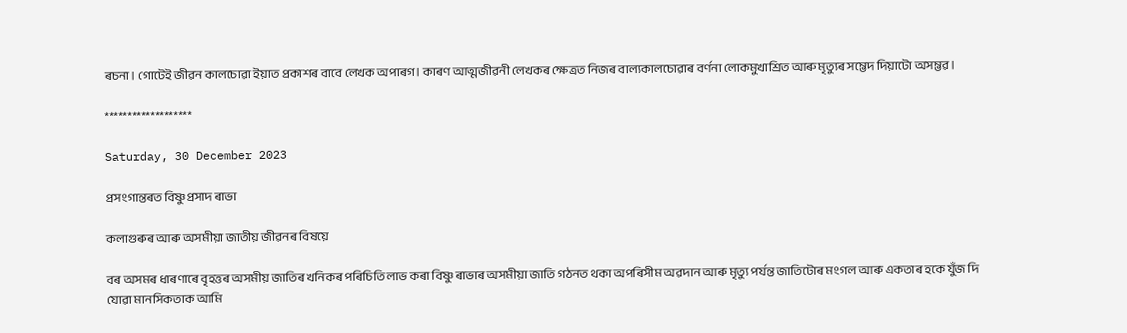ৰচনা। গোটেই জীৱন কালচোৱা ইয়াত প্রকাশৰ বাবে লেখক অপাৰগ। কাৰণ আত্মজীৱনী লেখকৰ ক্ষেত্ৰত নিজৰ বাল্যকালচোৱাৰ বর্ণনা লোকমুখাশ্রিত আৰু মৃত্যুৰ সম্ভেদ দিয়াটো অসম্ভৱ।

*******************

Saturday, 30 December 2023

প্ৰসংগান্তৰত বিষ্ণুপ্ৰসাদ ৰাভা

কলাগুৰুৰ আৰু অসমীয়া জাতীয় জীৱনৰ বিষয়ে

বৰ অসমৰ ধাৰণাৰে বৃহত্তৰ অসমীয় জাতিৰ খনিকৰ পৰিচিতি লাভ কৰা বিষ্ণু ৰাভাৰ অসমীয়া জাতি গঠনত থকা অপৰিসীম অৱদান আৰু মৃত্যু পৰ্যন্ত জাতিটোৰ মংগল আৰু একতাৰ হকে যুঁজ দি যোৱা মানসিকতাক আমি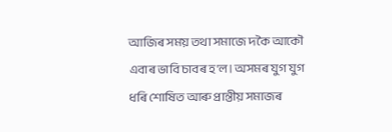আজিৰ সময় তথা সমাজে দকৈ আকৌ এবাৰ ভাবি চাবৰ হ'ল। অসমৰ যুগ যুগ ধৰি শোষিত আৰু প্ৰান্তীয় সমাজৰ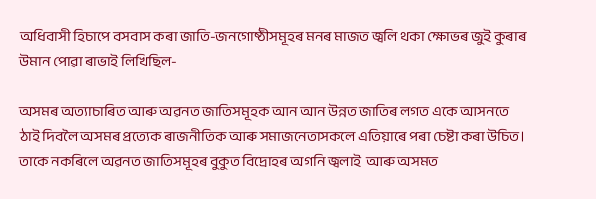অধিবাসী হিচাপে বসবাস কৰা জাতি-জনগোষ্ঠীসমূহৰ মনৰ মাজত জ্বলি থকা ক্ষোভৰ জুই কুৰাৰ উমান পোৱা ৰাভাই লিখিছিল-

অসমৰ অত্যাচাৰিত আৰু অৱনত জাতিসমূহক আন আন উন্নত জাতিৰ লগত একে আসনতে ঠাই দিবলৈ অসমৰ প্ৰত্যেক ৰাজনীতিক আৰু সমাজনেতাসকলে এতিয়াৰে পৰা চেষ্টা কৰা উচিত। তাকে নকৰিলে অৱনত জাতিসমূহৰ বুকুত বিদ্ৰোহৰ অগনি জ্বলাই  আৰু অসমত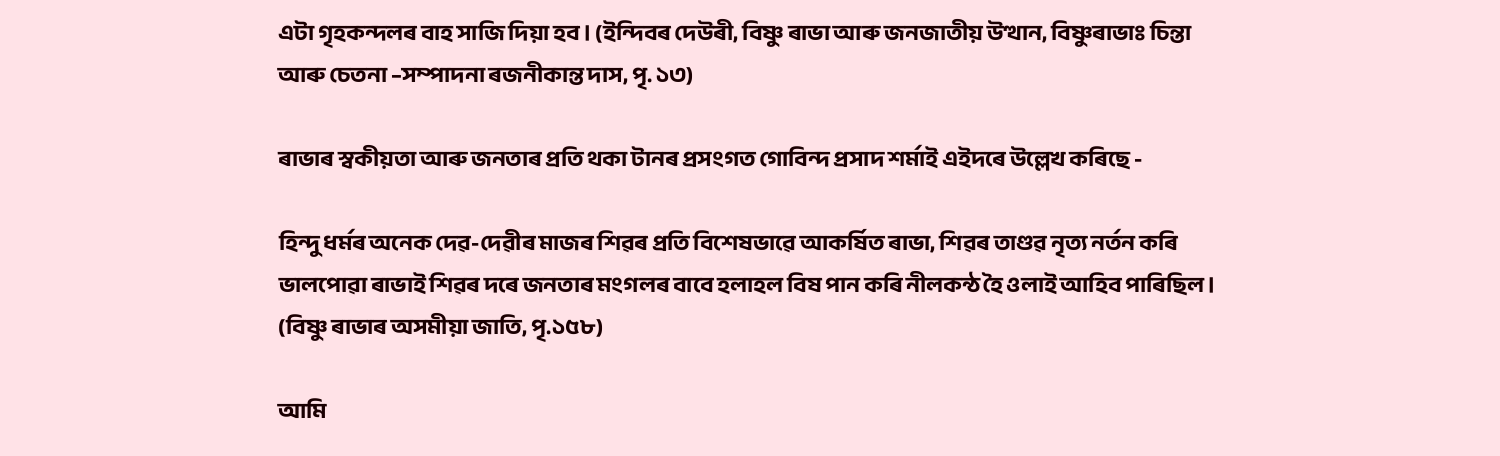এটা গৃহকন্দলৰ বাহ সাজি দিয়া হব। (ইন্দিবৰ দেউৰী, বিষ্ণু ৰাভা আৰু জনজাতীয় উত্থান, বিষ্ণুৰাভাঃ চিন্তা আৰু চেতনা –সম্পাদনা ৰজনীকান্ত দাস, পৃ. ১৩)

ৰাভাৰ স্বকীয়তা আৰু জনতাৰ প্ৰতি থকা টানৰ প্ৰসংগত গোবিন্দ প্ৰসাদ শৰ্মাই এইদৰে উল্লেখ কৰিছে -

হিন্দু ধৰ্মৰ অনেক দেৱ-দেৱীৰ মাজৰ শিৱৰ প্ৰতি বিশেষভাৱে আকৰ্ষিত ৰাভা, শিৱৰ তাণ্ডৱ নৃত্য নৰ্তন কৰি ভালপোৱা ৰাভাই শিৱৰ দৰে জনতাৰ মংগলৰ বাবে হলাহল বিষ পান কৰি নীলকন্ঠ হৈ ওলাই আহিব পাৰিছিল। (বিষ্ণু ৰাভাৰ অসমীয়া জাতি, পৃ.১৫৮)

আমি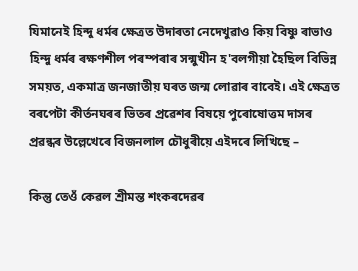যিমানেই হিন্দু ধৰ্মৰ ক্ষেত্ৰত উদাৰতা নেদেখুৱাও কিয় বিষ্ণু ৰাভাও হিন্দু ধৰ্মৰ ৰক্ষণশীল পৰম্পৰাৰ সন্মুখীন হ'বলগীয়া হৈছিল বিভিন্ন সময়ত, একমাত্ৰ জনজাতীয় ঘৰত জন্ম লোৱাৰ বাবেই। এই ক্ষেত্ৰত বৰপেটা কীৰ্তনঘৰৰ ভিতৰ প্ৰৱেশৰ বিষয়ে পুৰোষোত্তম দাসৰ প্ৰৱন্ধৰ উল্লেখেৰে বিজনলাল চৌধুৰীয়ে এইদৰে লিখিছে –

কিন্তু তেওঁ কেৱল শ্ৰীমন্ত শংকৰদেৱৰ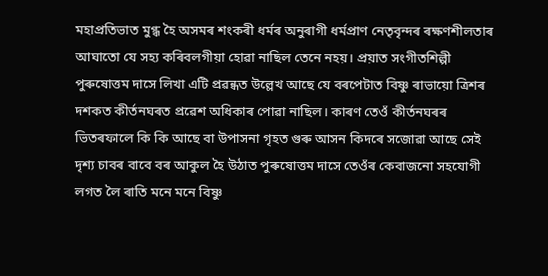মহাপ্ৰতিভাত মুগ্ধ হৈ অসমৰ শংকৰী ধৰ্মৰ অনুৰাগী ধৰ্মপ্ৰাণ নেতৃবৃন্দৰ ৰক্ষণশীলতাৰ আঘাতো যে সহ্য কৰিবলগীয়া হোৱা নাছিল তেনে নহয়। প্ৰয়াত সংগীতশিল্পী পুৰুষোত্তম দাসে লিখা এটি প্ৰৱন্ধত উল্লেখ আছে যে বৰপেটাত বিষ্ণু ৰাভায়ো ত্ৰিশৰ দশকত কীৰ্তনঘৰত প্ৰৱেশ অধিকাৰ পোৱা নাছিল। কাৰণ তেওঁ কীৰ্তনঘৰৰ ভিতৰফালে কি কি আছে বা উপাসনা গৃহত গুৰু আসন কিদৰে সজোৱা আছে সেই দৃশ্য চাবৰ বাবে বৰ আকুল হৈ উঠাত পুৰুষোত্তম দাসে তেওঁৰ কেবাজনো সহযোগী লগত লৈ ৰাতি মনে মনে বিষ্ণু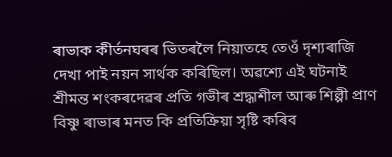ৰাভাক কীৰ্তনঘৰৰ ভিতৰলৈ নিয়াতহে তেওঁ দৃশ্যৰাজি দেখা পাই নয়ন সাৰ্থক কৰিছিল। অৱশ্যে এই ঘটনাই শ্ৰীমন্ত শংকৰদেৱৰ প্ৰতি গভীৰ শ্ৰদ্ধাশীল আৰু শিল্পী প্ৰাণ বিষ্ণু ৰাভাৰ মনত কি প্ৰতিক্ৰিয়া সৃষ্টি কৰিব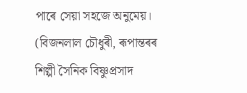পাৰে সেয়া সহজে অনুমেয়। (বিজনলাল চৌধুৰী, ৰূপান্তৰৰ শিল্পী সৈনিক বিষ্ণুপ্ৰসাদ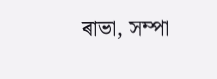ৰাভা, সম্পা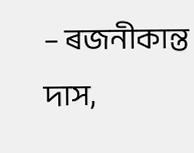– ৰজনীকান্ত দাস,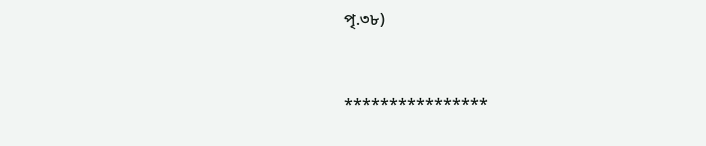পৃ.৩৮)


****************